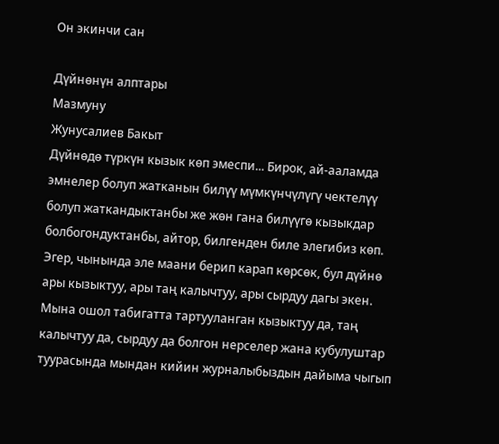Он экинчи сан

Дүйнөнүн алптары
Мазмуну
Жунусалиев Бакыт
Дүйнөдө түркүн кызык көп эмеспи... Бирок, ай-ааламда эмнелер болуп жатканын билүү мүмкүнчүлүгү чектелүү болуп жаткандыктанбы же жөн гана билүүгө кызыкдар болбогондуктанбы, айтор, билгенден биле элегибиз көп. Эгер, чынында эле маани берип карап көрсөк, бул дүйнө ары кызыктуу, ары таң калычтуу, ары сырдуу дагы экен. Мына ошол табигатта тартууланган кызыктуу да, таң калычтуу да, сырдуу да болгон нерселер жана кубулуштар туурасында мындан кийин журналыбыздын дайыма чыгып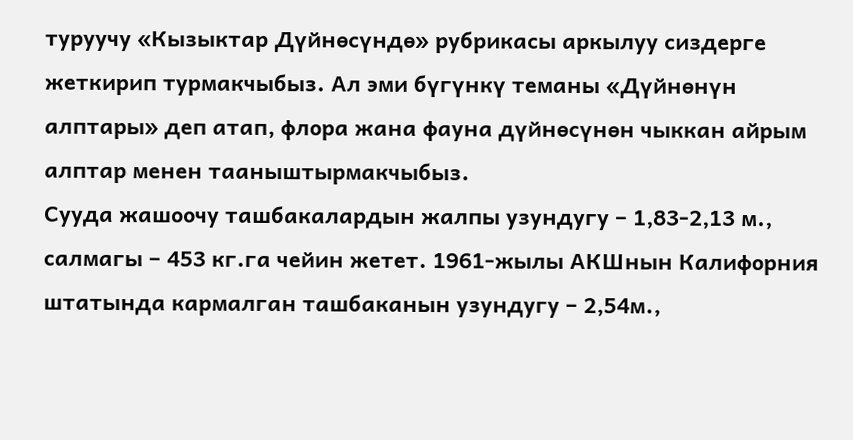туруучу «Кызыктар Дүйнөсүндө» рубрикасы аркылуу сиздерге жеткирип турмакчыбыз. Ал эми бүгүнкү теманы «Дүйнөнүн алптары» деп атап, флора жана фауна дүйнөсүнөн чыккан айрым алптар менен тааныштырмакчыбыз.
Сууда жашоочу ташбакалардын жалпы узундугу – 1,83-2,13 м., салмагы – 453 кг.га чейин жетет. 1961-жылы АКШнын Калифорния штатында кармалган ташбаканын узундугу – 2,54м.,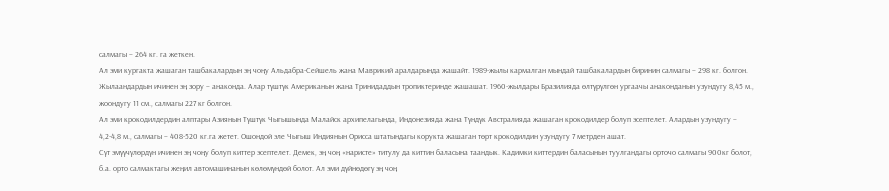салмагы – 264 кг. га жеткен.
Ал эми кургакта жашаган ташбакалардын эң чоңу Альдабра-Сейшель жана Маврикий аралдарында жашайт. 1989-жылы кармалган мындай ташбакалардын биринин салмагы – 298 кг. болгон.
Жылаандардын ичинен эң зору – анаконда. Алар түштүк Американын жана Тринидаддын тропиктеринде жашашат. 1960-жылдары Бразилияда өлтүрүлгөн ургаачы анаконданын узундугу 8,45 м., жоондугу 11 см., салмагы 227 кг болгон.
Ал эми крокодилдердин алптары Азиянын Түштүк Чыгышында Малайск архипелагында, Индонезияда жана Түндүк Австралияда жашаган крокодилдер болуп эсептелет. Алардын узундугу – 4,2-4,8 м., салмагы – 408-520 кг.га жетет. Ошондой эле Чыгыш Индиянын Орисса штатындагы корукта жашаган төрт крокодилдин узундугу 7 метрден ашат.
Сүт эмүүчүлөрдүн ичинен эң чоңу болуп киттер эсептелет. Демек, эң чоң «наристе» титулу да киттин баласына таандык. Кадимки киттердин баласынын туулгандагы орточо салмагы 900кг болот, б.а. орто салмактагы жеңил автомашинанын көлөмүндөй болот. Ал эми дүйнөдөгү эң чоң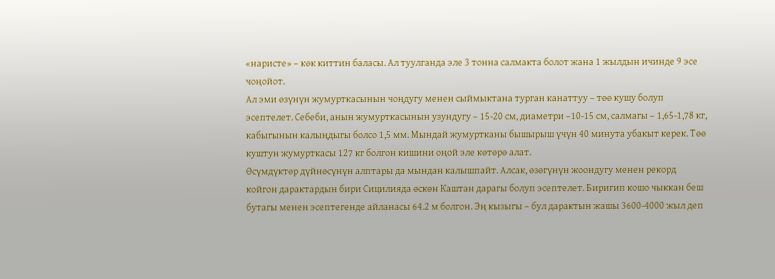«наристе» – көк киттин баласы. Ал туулганда эле 3 тонна салмакта болот жана 1 жылдын ичинде 9 эсе чоңойот.
Ал эми өзүнүн жумурткасынын чоңдугу менен сыймыктана турган канаттуу – төө кушу болуп эсептелет. Себеби, анын жумурткасынын узундугу – 15-20 см, диаметри –10-15 см, салмагы – 1,65-1,78 кг, кабыгынын калыңдыгы болсо 1,5 мм. Мындай жумуртканы бышырыш үчүн 40 минута убакыт керек. Төө куштун жумурткасы 127 кг болгон кишини оңой эле көтөрө алат.
Өсүмдүктөр дүйнөсүнүн алптары да мындан калышпайт. Алсак, өзөгүнүн жоондугу менен рекорд койгон дарактардын бири Сицилияда өскөн Каштан дарагы болуп эсептелет. Биригип кошо чыккан беш бутагы менен эсептегенде айланасы 64.2 м болгон. Эң кызыгы – бул дарактын жашы 3600-4000 жыл деп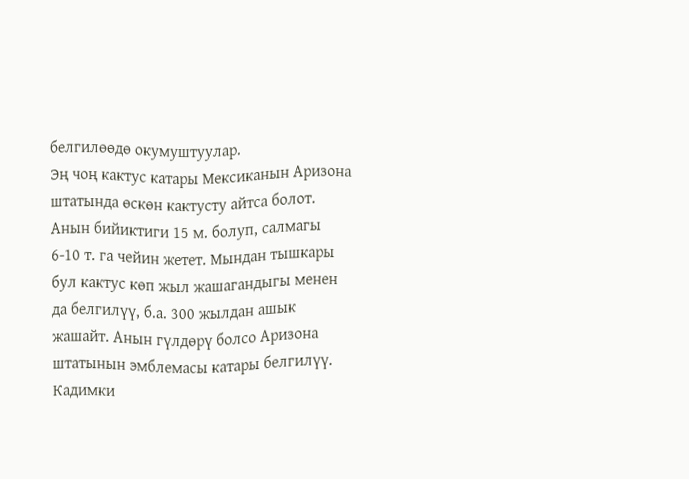белгилөөдө окумуштуулар.
Эң чоң кактус катары Мексиканын Аризона штатында өскөн кактусту айтса болот. Анын бийиктиги 15 м. болуп, салмагы 6-10 т. га чейин жетет. Мындан тышкары бул кактус көп жыл жашагандыгы менен да белгилүү, б.а. 300 жылдан ашык жашайт. Анын гүлдөрү болсо Аризона штатынын эмблемасы катары белгилүү.
Кадимки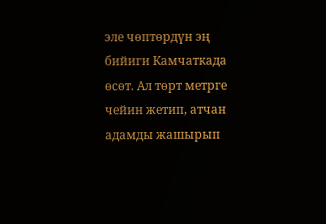эле чөптөрдүн эң бийиги Камчаткада өсөт. Ал төрт метрге чейин жетип, атчан адамды жашырып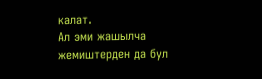калат.
Ал эми жашылча жемиштерден да бул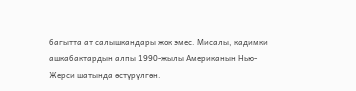багытта ат салышкандары жок эмес. Мисалы, кадимки ашкабактардын алпы 1990-жылы Американын Нью-Жерси шатында өстүрүлгөн.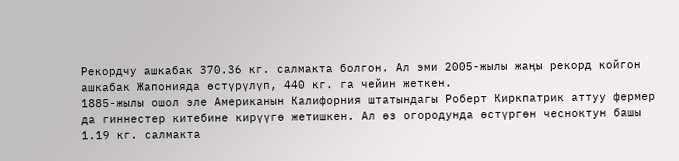Рекордчу ашкабак 370.36 кг. салмакта болгон. Ал эми 2005-жылы жаңы рекорд койгон ашкабак Жапонияда өстүрүлүп, 440 кг. га чейин жеткен.
1885-жылы ошол эле Американын Калифорния штатындагы Роберт Киркпатрик аттуу фермер да гиннестер китебине кирүүгө жетишкен. Ал өз огородунда өстүргөн чесноктун башы 1.19 кг. салмакта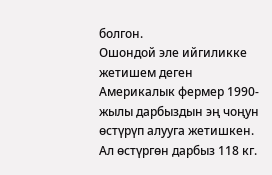болгон.
Ошондой эле ийгиликке жетишем деген Америкалык фермер 1990-жылы дарбыздын эң чоңун өстүрүп алууга жетишкен. Ал өстүргөн дарбыз 118 кг.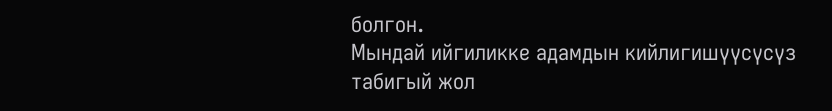болгон.
Мындай ийгиликке адамдын кийлигишүүсүсүз табигый жол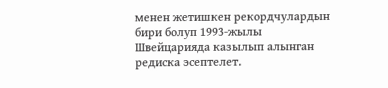менен жетишкен рекордчулардын бири болуп 1993-жылы Швейцарияда казылып алынган редиска эсептелет.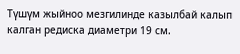Түшүм жыйноо мезгилинде казылбай калып калган редиска диаметри 19 см.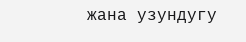жана узундугу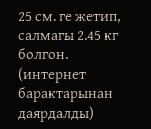25 см. ге жетип, салмагы 2.45 кг болгон.
(интернет барактарынан даярдалды)